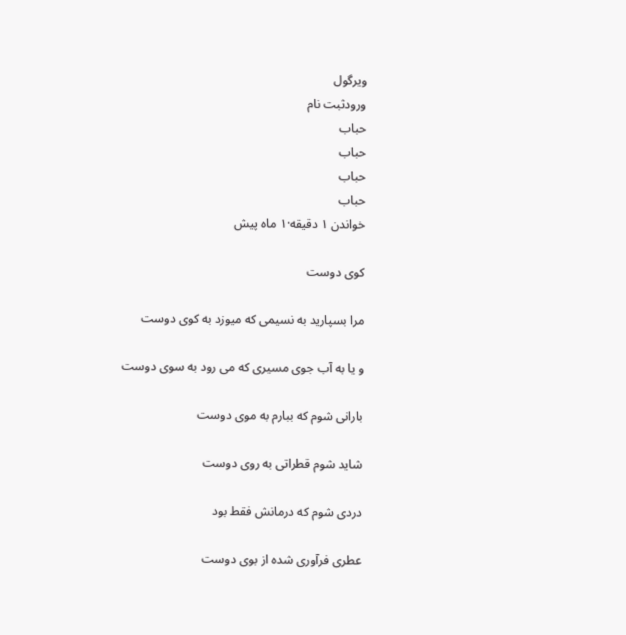ویرگول
ورودثبت نام
حباب
حباب
حباب
حباب
خواندن ۱ دقیقه·۱ ماه پیش

کوی دوست

مرا بسپارید به نسیمی که میوزد به کوی دوست

و یا به آب جوی مسیری که می رود به سوی دوست

بارانی شوم که ببارم به موی دوست

شاید شوم قطراتی به روی دوست

دردی شوم که درمانش فقط بود

عطری فرآوری شده از بوی دوست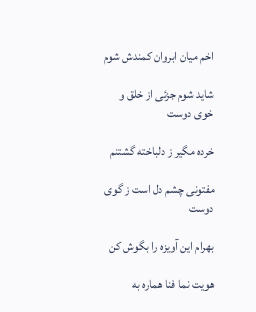اخم میان ابروان کمندش شوم

شاید شوم جزئی از خلق و خوی دوست

خرده مگیر ز دلباخته گشتنم

مفتونی چشم دل است ز گوی دوست

بهرام این آویزه را بگوش کن

هویت نما فنا هماره به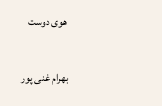هوی دوست

بهرام غنی پور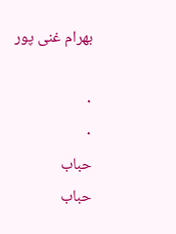بهرام غنی پور

۰
۰
حباب
حباب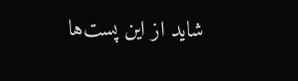شاید از این پست‌ها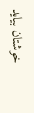خوشتان بیاید